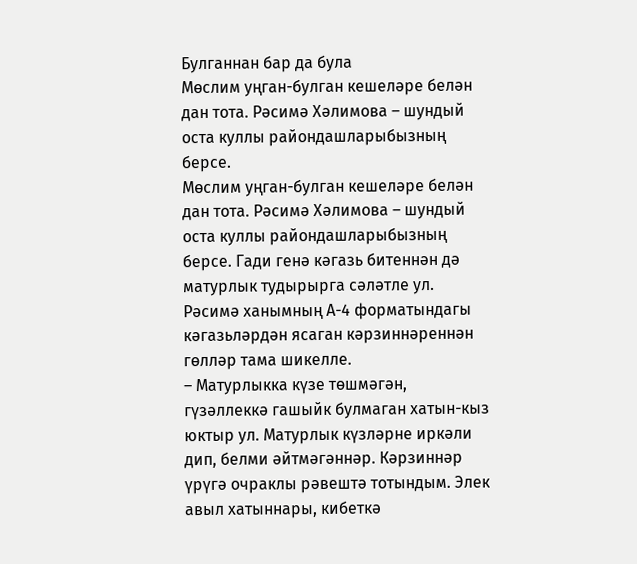Булганнан бар да була
Мөслим уңган-булган кешеләре белән дан тота. Рәсимә Хәлимова – шундый оста куллы райондашларыбызның берсе.
Мөслим уңган-булган кешеләре белән дан тота. Рәсимә Хәлимова – шундый оста куллы райондашларыбызның берсе. Гади генә кәгазь битеннән дә матурлык тудырырга сәләтле ул. Рәсимә ханымның А-4 форматындагы кәгазьләрдән ясаган кәрзиннәреннән гөлләр тама шикелле.
– Матурлыкка күзе төшмәгән, гүзәллеккә гашыйк булмаган хатын-кыз юктыр ул. Матурлык күзләрне иркәли дип, белми әйтмәгәннәр. Кәрзиннәр үрүгә очраклы рәвештә тотындым. Элек авыл хатыннары, кибеткә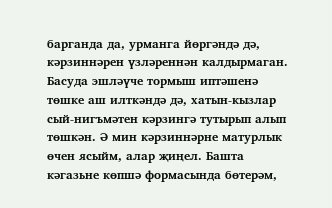барганда да, урманга йөргәндә дә, кәрзиннәрен үзләреннән калдырмаган. Басуда эшләүче тормыш иптәшенә төшке аш илткәндә дә, хатын-кызлар сый-нигъмәтен кәрзингә тутырып алып төшкән. Ә мин кәрзиннәрне матурлык өчен ясыйм, алар җиңел. Башта кәгазьне көпшә формасында бөтерәм,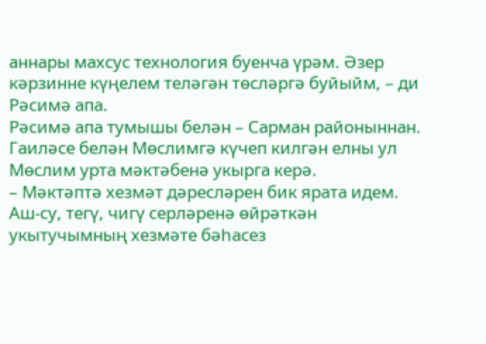аннары махсус технология буенча үрәм. Әзер кәрзинне күңелем теләгән төсләргә буйыйм, – ди Рәсимә апа.
Рәсимә апа тумышы белән – Сарман районыннан. Гаиләсе белән Мөслимгә күчеп килгән елны ул Мөслим урта мәктәбенә укырга керә.
– Мәктәптә хезмәт дәресләрен бик ярата идем. Аш-су, тегү, чигү серләренә өйрәткән укытучымның хезмәте бәһасез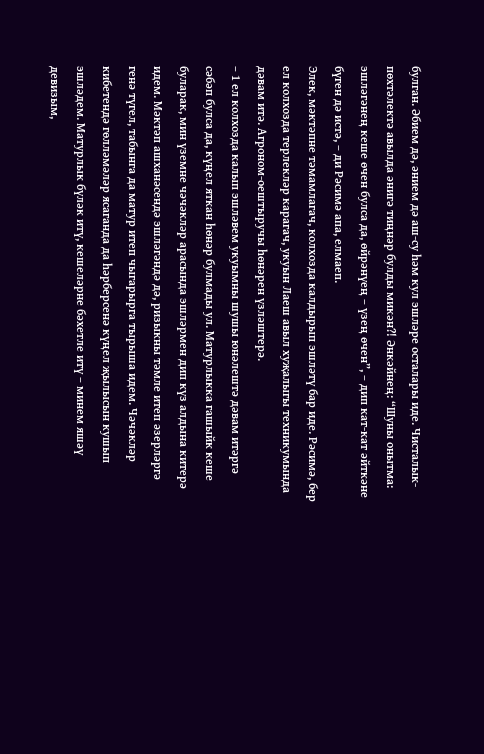булган. Әбием дә, әнием дә аш-су һәм кул эшләре осталары иде. Чисталык-пөхтәлектә авылда әнигә тиңнәр булды микән?! Әнкәйнең: “Шуны онытма: эшләгәнең кеше өчен булса да, өйрәнүең – үзең өчен”, – дип кат-кат әйткәне бүген дә истә, – ди Рәсимә апа, елмаеп.
Элек, мәктәпне тәмамлагач, колхозда калдырып эшләтү бар иде. Рәсимә, бер ел колхозда терлекләр карагач, укуын Лаеш авыл хуҗалыгы техникумында дәвам итә. Агроном-оештыручы һөнәрен үзләштерә.
– 1 ел колхозда калып эшләвем укуымны шушы юнәлештә дәвам итәргә сәбәп булса да, күңел яткан һөнәр булмады ул. Матурлыкка гашыйк кеше буларак, мин үземне чәчәкләр арасында эшләрмен дип күз алдына китерә идем. Мәктәп ашханәсендә эшләгәндә дә, ризыкны тәмле итеп әзерләргә генә түгел, табынга да матур итеп чыгарырга тырыша идем. Чәчәкләр кибетендә гөлләмәләр ясаганда да һәрберсенә күңел җылысын кушып эшләдем. Матурлык бүләк итү, кешеләрне бәхетле итү – минем яшәү девизым,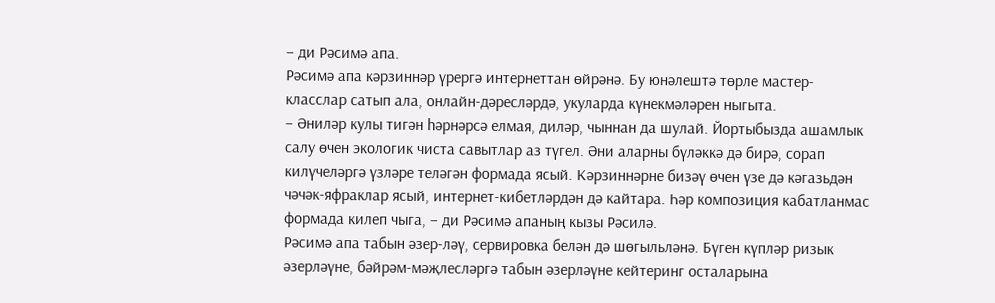– ди Рәсимә апа.
Рәсимә апа кәрзиннәр үрергә интернеттан өйрәнә. Бу юнәлештә төрле мастер-класслар сатып ала, онлайн-дәресләрдә, укуларда күнекмәләрен ныгыта.
– Әниләр кулы тигән һәрнәрсә елмая, диләр, чыннан да шулай. Йортыбызда ашамлык салу өчен экологик чиста савытлар аз түгел. Әни аларны бүләккә дә бирә, сорап килүчеләргә үзләре теләгән формада ясый. Кәрзиннәрне бизәү өчен үзе дә кәгазьдән чәчәк-яфраклар ясый, интернет-кибетләрдән дә кайтара. Һәр композиция кабатланмас формада килеп чыга, – ди Рәсимә апаның кызы Рәсилә.
Рәсимә апа табын әзер-ләү, сервировка белән дә шөгыльләнә. Бүген күпләр ризык әзерләүне, бәйрәм-мәҗлесләргә табын әзерләүне кейтеринг осталарына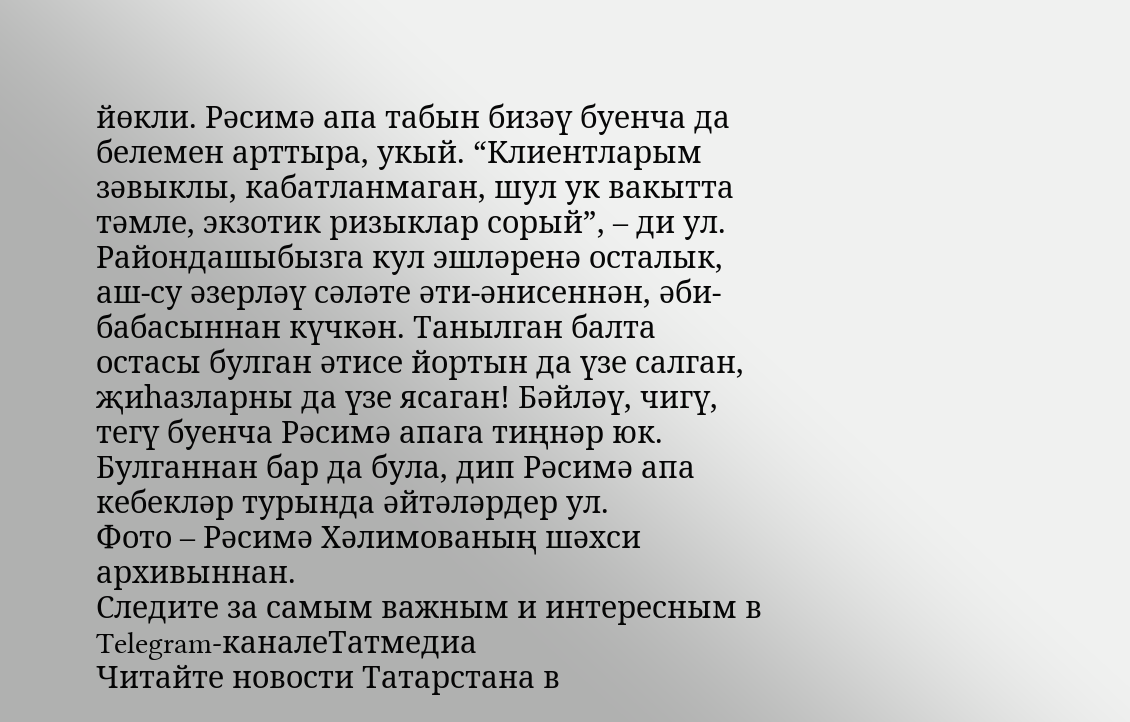йөкли. Рәсимә апа табын бизәү буенча да белемен арттыра, укый. “Клиентларым зәвыклы, кабатланмаган, шул ук вакытта тәмле, экзотик ризыклар сорый”, – ди ул.
Райондашыбызга кул эшләренә осталык, аш-су әзерләү сәләте әти-әнисеннән, әби-бабасыннан күчкән. Танылган балта остасы булган әтисе йортын да үзе салган, җиһазларны да үзе ясаган! Бәйләү, чигү, тегү буенча Рәсимә апага тиңнәр юк. Булганнан бар да була, дип Рәсимә апа кебекләр турында әйтәләрдер ул.
Фото – Рәсимә Хәлимованың шәхси архивыннан.
Следите за самым важным и интересным в Telegram-каналеТатмедиа
Читайте новости Татарстана в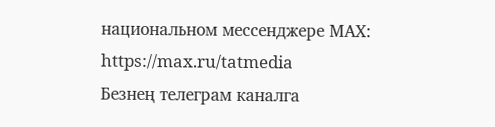национальном мессенджере MАХ: https://max.ru/tatmedia
Безнең телеграм каналга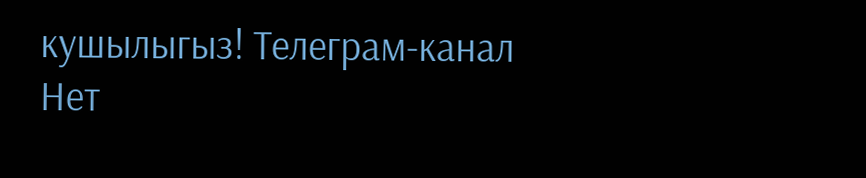кушылыгыз! Телеграм-канал
Нет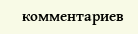комментариев